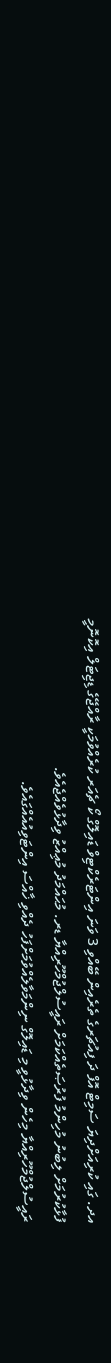އދ. ގައި ކުރިއަށްދިޔަ ސަމިޓް އޮފް ދަ ފިއުޗަރގެ ތެރެއިން ބޭއްވި 3 ވަނަ އިންޓަރެކްޓިވް ޑައިލޮގް ކޯ ޗެއަރ ކުރެއްވުމަކީ ރާއްޖޭގެ ޑިޖިޓަލް އިކޮނޮމީ ފުޅާކުރުމަށް ލިބުނު މުހިންމު ފުރުޞަތެއްކަމަށް ރައީސުލްޖުމްހޫރިއްޔާ ޑރ. މުޙައްމަދު މުޢިއްޒު ވިދާޅުވެއްޖެއެވެ.
ރައީސުލްޖުމްހޫރިއްޔާ މިހެން ވިދާޅުވީ މި ޑައިލޮގް ނިންމަވާލެއްވުމަށްފަހު ދެއްވި ޚާއްސަ އިންޓަވިއުއެއްގައެވެ.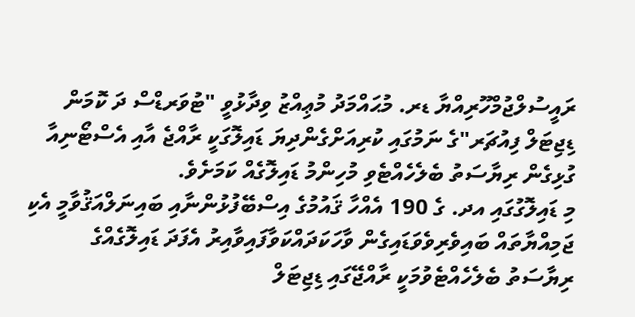ރައީސުލްޖުމްހޫރިއްޔާ ޑރ. މުޙައްމަދު މުޢިއްޒު ވިދާޅުވީ "ޓުވަރޑްސް ދަ ކޮމަން ޑިޖިޓަލް ފިއުޗަރ"ގެ ނަމުގައި ކުރިއަށްގެންދިޔަ ޑައިލޮގަކީ ރާއްޖެ އާއި އެސްޓޯނިއާ ގުޅިގެން ރިޔާސަތު ބެލެހެއްޓެވި މުހިންމު ޑައިލޮގެއް ކަމަށެވެ.
މި ޑައިލޮގުގައި އދ. ގެ 190 އެއްހާ ޤައުމުގެ އިސްބޭފުޅުންނާއި ބައިނަލްއަޤުވާމީ އެކި ޖަމިއްޔާތައް ބައިވެރިވެވަޑައިގެން ވާހަކަދައްކަވާފައިވާއިރު އެފަދަ ޑައިލޮގެއްގެ ރިޔާސަތު ބެލެހެއްޓެވުމަކީ ރާއްޖޭގައި ޑިޖިޓަލް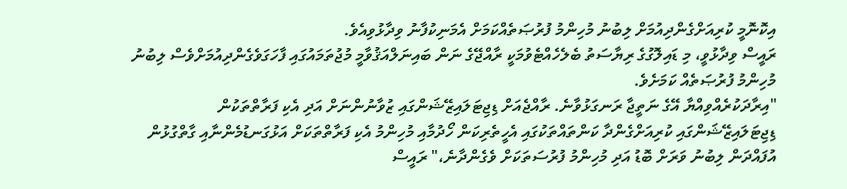އިކޮނޮމީ ކުރިއަށްގެންދިއުމަށް ލިބުނު މުހިންމު ފުރުޞަތެއްކަމަށް އެމަނިކުފާނު ވިދާޅުވިއެވެ.
ރައީސް ވިދާޅުވީ، މި ޑައިލޮގުގެ ރިޔާސަތު ބެލެހެއްޓެވުމަކީ ރާއްޖޭގެ ނަން ބައިނަލްއަޤުވާމީ މުޖުތަމައުގައި ފާހަގަވެގެންދިއުމަށްވެސް ލިބުނު މުހިންމު ފުރުޞަތެއް ކަމަށެވެ.
"އިރާދަކުރެއްވިއްޔާ އޭގެ ނަތީޖާ ރަނގަޅުވާނެ. ރާއްޖެއަށް ޑިޖިޓަލައިޒޭޝަންގައި ޒުވާނުންނަށް އަދި އެކި ފަރާތްތަކުން ޑިޖިޓަލައިޒޭޝަންގައި ކުރިއަށްގެންދާ ކަންތައްތަކުގައި އެހީތެރިކަން ހޯދުމާއި މުހިންމު އެކި ފަރާތްތަކަށް އަޅުގަނޑުމެންނާއި ގާތްގުޅުން އުފައްދަން ލިބުނު ވަރަށް ބޮޑު އަދި މުހިންމު ފުރުސަތަކަށް ވެގެންދާނެ،" ރައީސް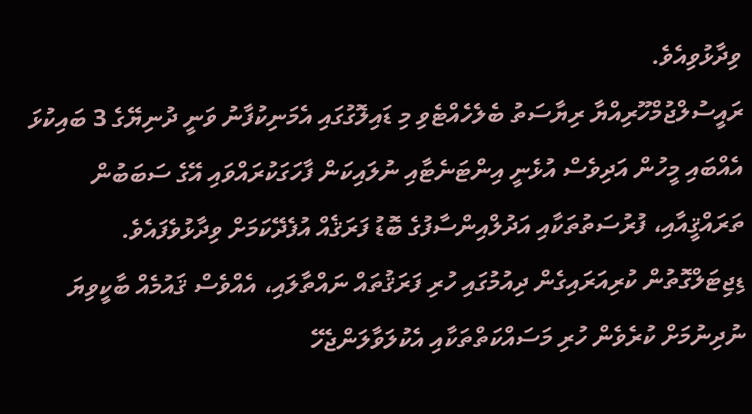ވިދާޅުވިއެވެ.
ރައީސުލްޖުމްހޫރިއްޔާ ރިޔާސަތު ބެލެހެއްޓެވި މި ޑައިލޮގުގައި އެމަނިކުފާނު ވަނީ ދުނިޔޭގެ 3 ބައިކުޅަ އެއްބައި މީހުން އަދިވެސް އުޅެނީ އިންޓަނެޓާއި ނުލައިކަން ފާހަގަކުރައްވައި އޭގެ ސަބަބުން ތަރައްޤީއާއި، ފުރުސަތުތަކާއި އަދުލްއިންސާފުގެ ބޮޑު ފަރަޤެއް އުފެދޭކަމަށް ވިދާޅުވެފައެވެ.
ޑިޖިޓަލްގޮތުން ކުރިއަރައިގެން ދިއުމުގައި ހުރި ފަރަޤުތައް ނައްތާލައި، އެއްވެސް ޤައުމެއް ބާކީވިޔަ ނުދިނުމަށް ކުރެވެން ހުރި މަސައްކަތްތަކާއި އެކުލަވާލަންޖެހޭ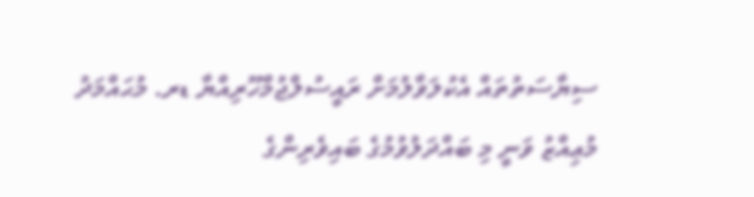ސިޔާސަތުތައް އެކުލަވާލުމަށް ރައީސުލްޖުމްހޫރިއްޔާ ޑރ. މުޙައްމަދު މުޢިއްޒު ވަނީ މި ބައްދަލުވުމުގެ ބައިވެރިންގެ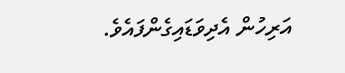އަރިހުން އެދިވަޑައިގެންފައެވެ.